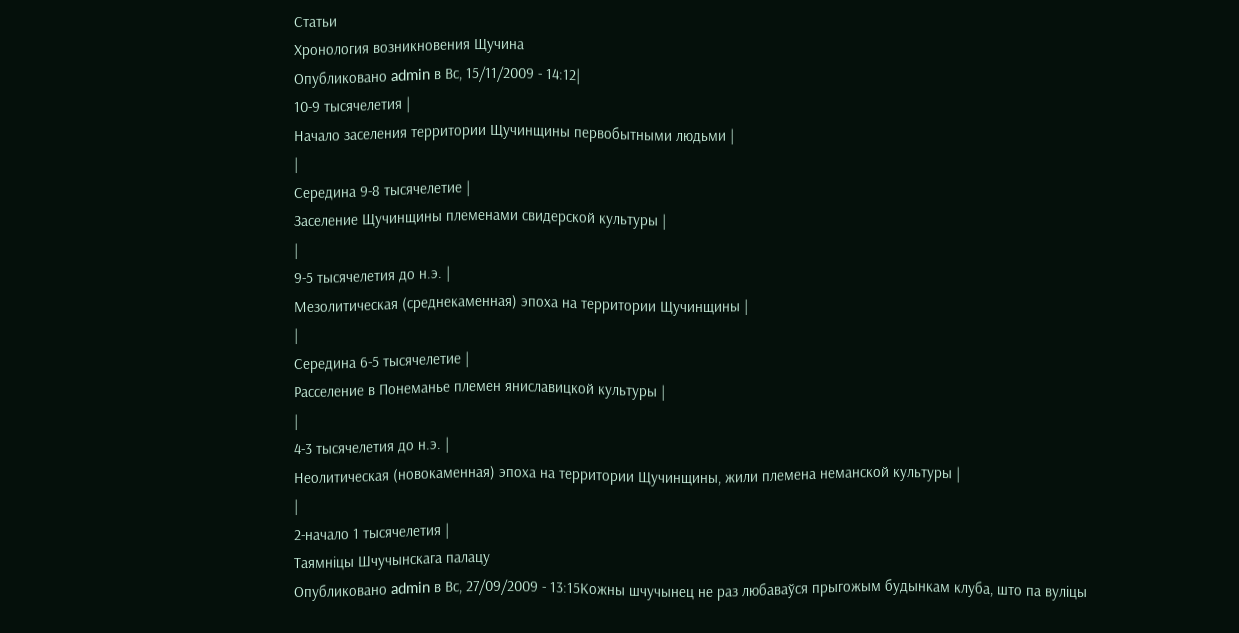Статьи
Хронология возникновения Щучина
Опубликовано admin в Вс, 15/11/2009 - 14:12|
10-9 тысячелетия |
Начало заселения территории Щучинщины первобытными людьми |
|
Середина 9-8 тысячелетие |
Заселение Щучинщины племенами свидерской культуры |
|
9-5 тысячелетия до н.э. |
Мезолитическая (среднекаменная) эпоха на территории Щучинщины |
|
Середина 6-5 тысячелетие |
Расселение в Понеманье племен яниславицкой культуры |
|
4-3 тысячелетия до н.э. |
Неолитическая (новокаменная) эпоха на территории Щучинщины, жили племена неманской культуры |
|
2-начало 1 тысячелетия |
Таямніцы Шчучынскага палацу
Опубликовано admin в Вс, 27/09/2009 - 13:15Кожны шчучынец не раз любаваўся прыгожым будынкам клуба, што па вуліцы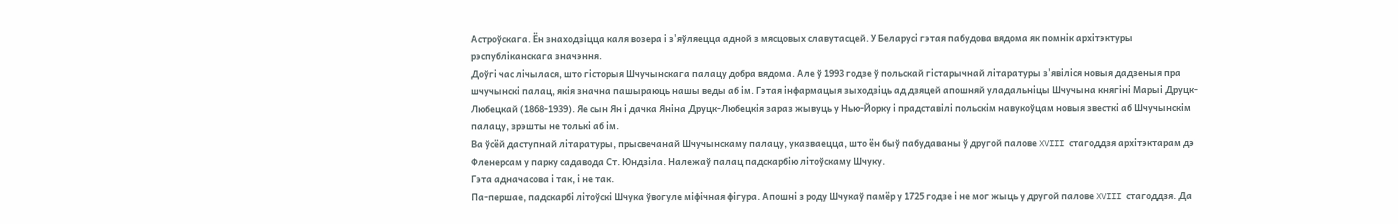Астроўскага. Ён знаходзіцца каля возера і з'яўляецца адной з мясцовых славутасцей. У Беларусі гэтая пабудова вядома як помнік архітэктуры рэспубліканскага значэння.
Доўгі час лічылася, што гісторыя Шчучынскага палацу добра вядома. Але ў 1993 годзе ў польскай гістарычнай літаратуры з'явіліся новыя дадзеныя пра шчучынскі палац, якія значна пашыраюць нашы веды аб ім. Гэтая інфармацыя зыходзіць ад дзяцей апошняй уладальніцы Шчучына княгіні Марыі Друцк-Любецкай (1868-1939). Яе сын Ян і дачка Яніна Друцк-Любецкія зараз жывуць у Нью-Йорку і прадставілі польскім навукоўцам новыя звесткі аб Шчучынскім палацу, зрэшты не толькі аб ім.
Ва ўсёй даступнай літаратуры, прысвечанай Шчучынскаму палацу, указваецца, што ён быў пабудаваны ў другой палове XVIII стагоддзя архітэктарам дэ Фленерсам у парку садавода Ст. Юндзіла. Належаў палац падскарбію літоўскаму Шчуку.
Гэта адначасова і так, і не так.
Па-першае, падскарбі літоўскі Шчука ўвогуле міфічная фігура. Апошні з роду Шчукаў памёр у 1725 годзе і не мог жыць у другой палове XVIII стагоддзя. Да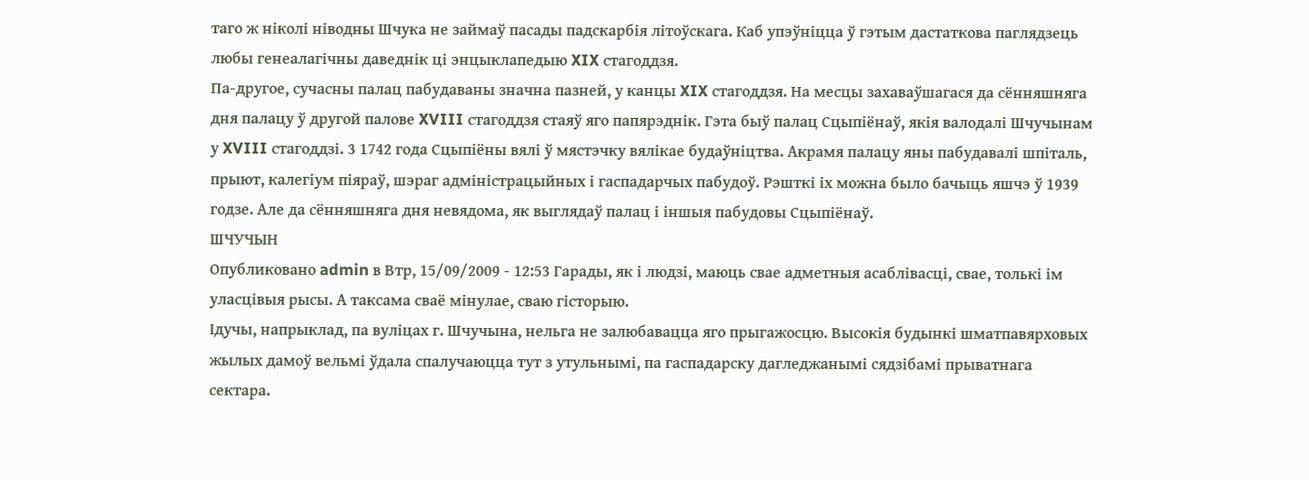таго ж ніколі ніводны Шчука не займаў пасады падскарбія літоўскага. Каб упэўніцца ў гэтым дастаткова паглядзець любы генеалагічны даведнік ці энцыклапедыю XIX стагоддзя.
Па-другое, сучасны палац пабудаваны значна пазней, у канцы XIX стагоддзя. На месцы захаваўшагася да сённяшняга дня палацу ў другой палове XVIII стагоддзя стаяў яго папярэднік. Гэта быў палац Сцыпіёнаў, якія валодалі Шчучынам у XVIII стагоддзі. 3 1742 года Сцыпіёны вялі ў мястэчку вялікае будаўніцтва. Акрамя палацу яны пабудавалі шпіталь, прыют, калегіум піяраў, шэраг адміністрацыйных і гаспадарчых пабудоў. Рэшткі іх можна было бачыць яшчэ ў 1939 годзе. Але да сённяшняга дня невядома, як выглядаў палац і іншыя пабудовы Сцыпіёнаў.
ШЧУЧЫН
Опубликовано admin в Втр, 15/09/2009 - 12:53 Гарады, як і людзі, маюць свае адметныя асаблівасці, свае, толькі ім
уласцівыя рысы. А таксама сваё мінулае, сваю гісторыю.
Ідучы, напрыклад, па вуліцах г. Шчучына, нельга не залюбавацца яго прыгажосцю. Высокія будынкі шматпавярховых жылых дамоў вельмі ўдала спалучаюцца тут з утульнымі, па гаспадарску дагледжанымі сядзібамі прыватнага сектара.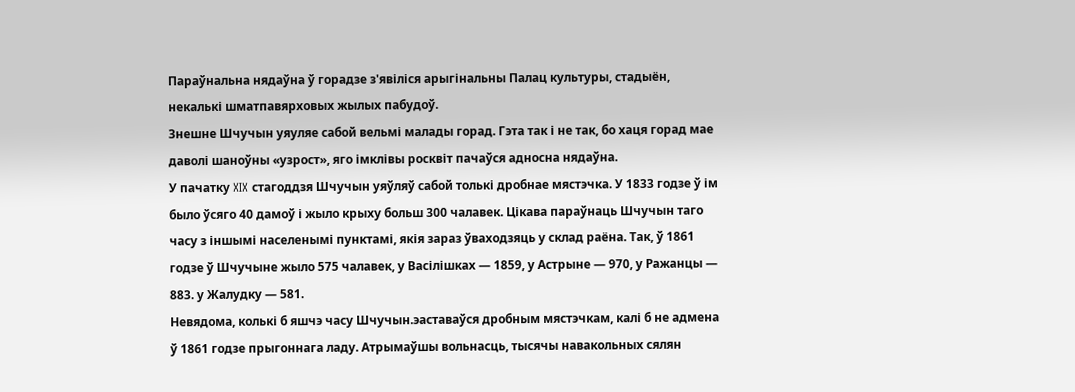Параўнальна нядаўна ў горадзе з'явіліся арыгінальны Палац культуры, стадыён, некалькі шматпавярховых жылых пабудоў.
Знешне Шчучын уяуляе сабой вельмі малады горад. Гэта так і не так, бо хаця горад мае даволі шаноўны «узрост», яго імклівы росквіт пачаўся адносна нядаўна.
У пачатку XIX стагоддзя Шчучын уяўляў сабой толькі дробнае мястэчка. У 1833 годзе ў ім было ўсяго 40 дамоў і жыло крыху больш 300 чалавек. Цікава параўнаць Шчучын таго часу з іншымі населенымі пунктамі, якія зараз ўваходзяць у склад раёна. Так, ў 1861 годзе ў Шчучыне жыло 575 чалавек, у Васілішках — 1859, у Астрыне — 970, у Ражанцы — 883. у Жалудку — 581.
Невядома, колькі б яшчэ часу Шчучын.эаставаўся дробным мястэчкам, калі б не адмена ў 1861 годзе прыгоннага ладу. Атрымаўшы вольнасць, тысячы навакольных сялян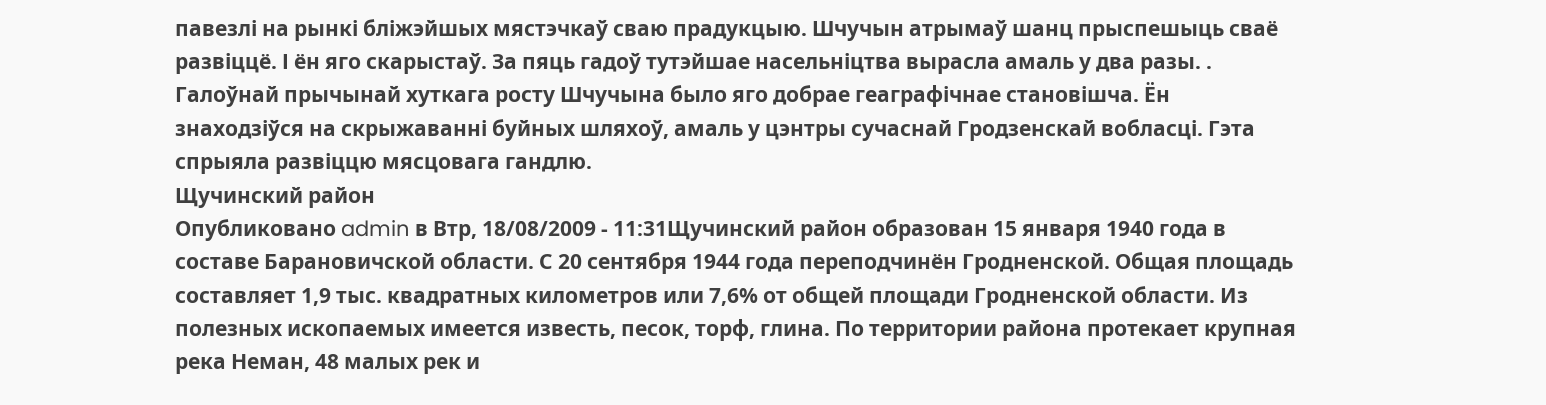павезлі на рынкі бліжэйшых мястэчкаў сваю прадукцыю. Шчучын атрымаў шанц прыспешыць сваё развіццё. І ён яго скарыстаў. За пяць гадоў тутэйшае насельніцтва вырасла амаль у два разы. .
Галоўнай прычынай хуткага росту Шчучына было яго добрае геаграфічнае становішча. Ён знаходзіўся на скрыжаванні буйных шляхоў, амаль у цэнтры сучаснай Гродзенскай вобласці. Гэта спрыяла развіццю мясцовага гандлю.
Щучинский район
Опубликовано admin в Втр, 18/08/2009 - 11:31Щучинский район образован 15 января 1940 года в составе Барановичской области. С 20 сентября 1944 года переподчинён Гродненской. Общая площадь составляет 1,9 тыс. квадратных километров или 7,6% от общей площади Гродненской области. Из полезных ископаемых имеется известь, песок, торф, глина. По территории района протекает крупная река Неман, 48 малых рек и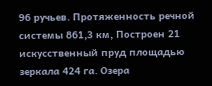96 ручьев. Протяженность речной системы 861,3 км, Построен 21 искусственный пруд площадью зеркала 424 га. Озера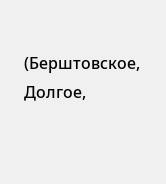(Берштовское, Долгое,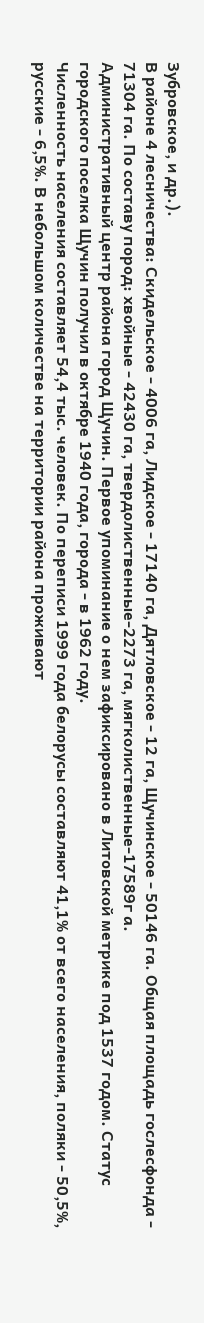Зубровское, и др.).
В районе 4 лесничества: Скидельское - 4006 га, Лидское - 17140 га, Дятловское - 12 га, Щучинское - 50146 га. Общая площадь гослесфонда - 71304 га. По составу пород: хвойные - 42430 га, твердолиственные-2273 га, мягколиственные-17589г а.
Административный центр района город Щучин. Первое упоминание о нем зафиксировано в Литовской метрике под 1537 годом. Статус городского поселка Щучин получил в октябре 1940 года, города - в 1962 году.
Численность населения составляет 54,4 тыс. человек. По переписи 1999 года белорусы составляют 41,1% от всего населения, поляки - 50,5%, русские - 6,5%. В небольшом количестве на территории района проживают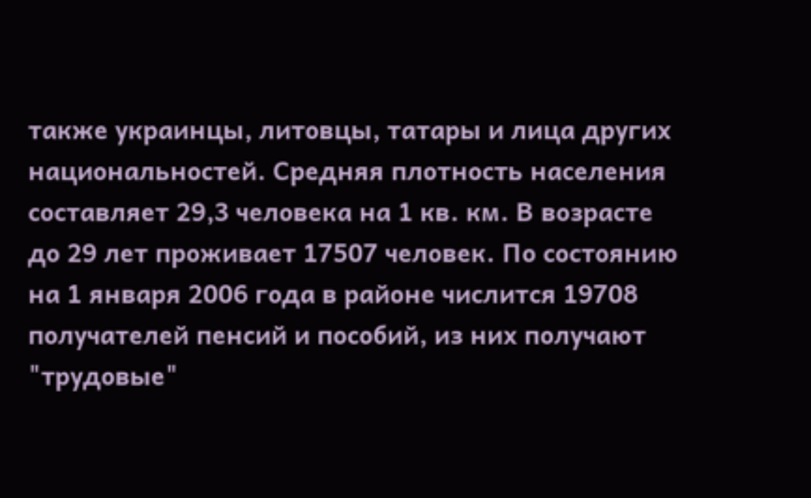также украинцы, литовцы, татары и лица других национальностей. Средняя плотность населения составляет 29,3 человека на 1 кв. км. В возрасте до 29 лет проживает 17507 человек. По состоянию на 1 января 2006 года в районе числится 19708 получателей пенсий и пособий, из них получают "трудовые"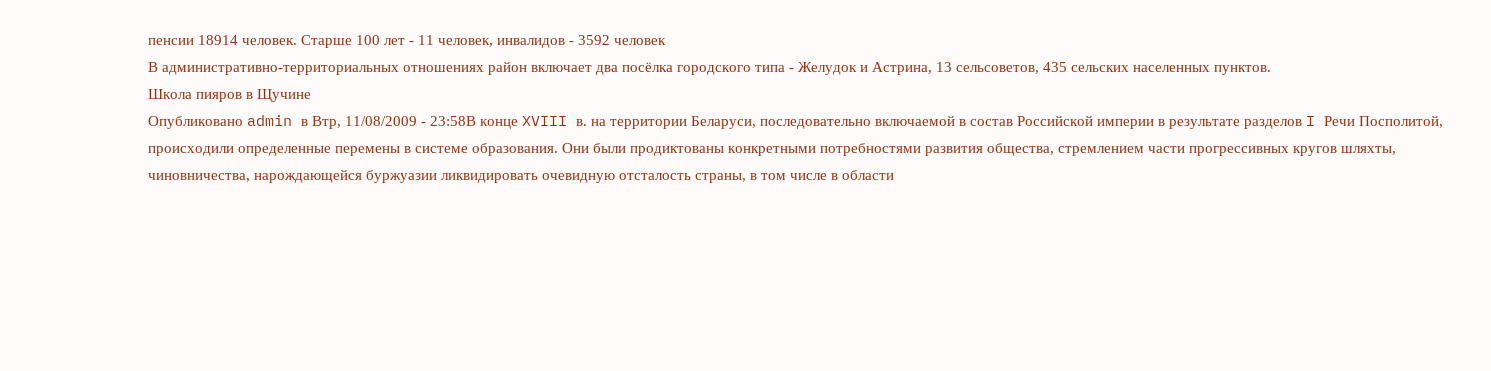пенсии 18914 человек. Старше 100 лет - 11 человек, инвалидов - 3592 человек
В административно-территориальных отношениях район включает два посёлка городского типа - Желудок и Астрина, 13 сельсоветов, 435 сельских населенных пунктов.
Школа пияров в Щучине
Опубликовано admin в Втр, 11/08/2009 - 23:58В конце XVIII в. на территории Беларуси, последовательно включаемой в состав Российской империи в результате разделов I Речи Посполитой, происходили определенные перемены в системе образования. Они были продиктованы конкретными потребностями развития общества, стремлением части прогрессивных кругов шляхты, чиновничества, нарождающейся буржуазии ликвидировать очевидную отсталость страны, в том числе в области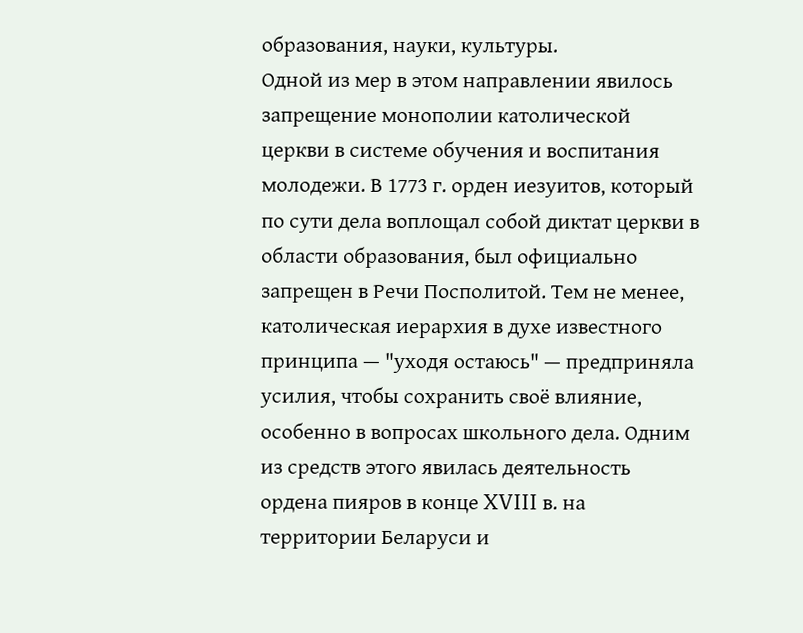образования, науки, культуры.
Одной из мер в этом направлении явилось запрещение монополии католической церкви в системе обучения и воспитания молодежи. В 1773 г. орден иезуитов, который по сути дела воплощал собой диктат церкви в области образования, был официально запрещен в Речи Посполитой. Тем не менее, католическая иерархия в духе известного принципа — "уходя остаюсь" — предприняла усилия, чтобы сохранить своё влияние, особенно в вопросах школьного дела. Одним из средств этого явилась деятельность ордена пияров в конце XVIII в. на территории Беларуси и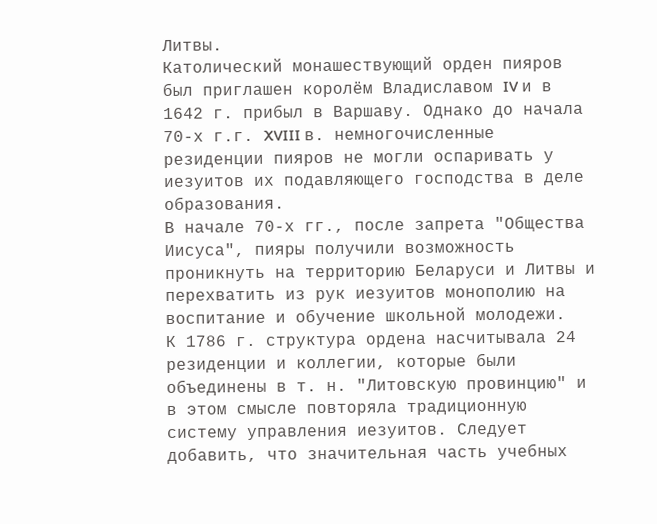Литвы.
Католический монашествующий орден пияров был приглашен королём Владиславом IV и в 1642 г. прибыл в Варшаву. Однако до начала 70-х г.г. XVIII в. немногочисленные резиденции пияров не могли оспаривать у иезуитов их подавляющего господства в деле образования.
В начале 70-х гг., после запрета "Общества Иисуса", пияры получили возможность проникнуть на территорию Беларуси и Литвы и перехватить из рук иезуитов монополию на воспитание и обучение школьной молодежи.
К 1786 г. структура ордена насчитывала 24 резиденции и коллегии, которые были объединены в т. н. "Литовскую провинцию" и в этом смысле повторяла традиционную систему управления иезуитов. Следует добавить, что значительная часть учебных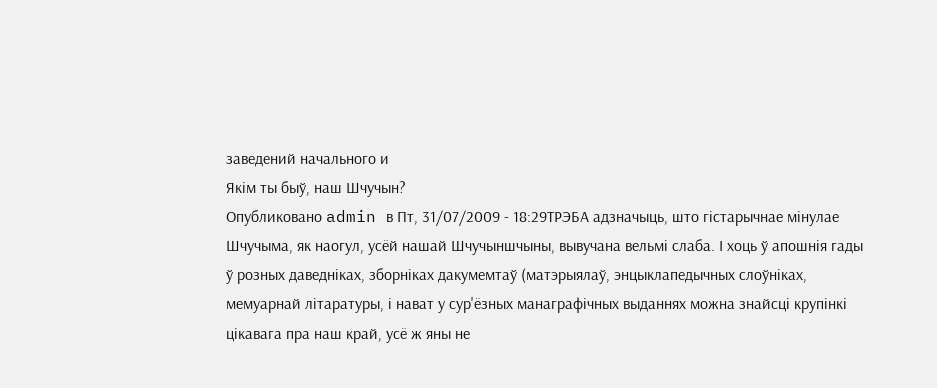заведений начального и
Якім ты быў, наш Шчучын?
Опубликовано admin в Пт, 31/07/2009 - 18:29ТРЭБА адзначыць, што гістарычнае мінулае Шчучыма, як наогул, усёй нашай Шчучыншчыны, вывучана вельмі слаба. І хоць ў апошнія гады ў розных даведніках, зборніках дакумемтаў (матэрыялаў, энцыклапедычных слоўніках, мемуарнай літаратуры, і нават у сур'ёзных манаграфічных выданнях можна знайсці крупінкі цікавага пра наш край, усё ж яны не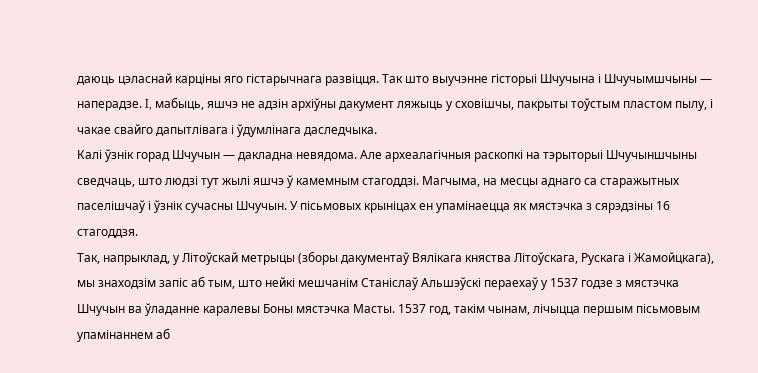даюць цэласнай карціны яго гістарычнага развіцця. Так што выучэнне гісторыі Шчучына і Шчучымшчыны — наперадзе. I, мабыць, яшчэ не адзін архіўны дакумент ляжыць у сховішчы, пакрыты тоўстым пластом пылу, і чакае свайго дапытлівага і ўдумлінага даследчыка.
Калі ўзнік горад Шчучын — дакладна невядома. Але археалагічныя раскопкі на тэрыторыі Шчучыншчыны сведчаць, што людзі тут жылі яшчэ ў камемным стагоддзі. Магчыма, на месцы аднаго са старажытных паселішчаў і ўзнік сучасны Шчучын. У пісьмовых крыніцах ен упамінаецца як мястэчка з сярэдзіны 16 стагоддзя.
Так, напрыклад, у Літоўскай метрыцы (зборы дакументаў Вялікага княства Літоўскага, Рускага і Жамойцкага), мы знаходзім запіс аб тым, што нейкі мешчанім Станіслаў Альшэўскі пераехаў у 1537 годзе з мястэчка Шчучын ва ўладанне каралевы Боны мястэчка Масты. 1537 год, такім чынам, лічыцца першым пісьмовым упамінаннем аб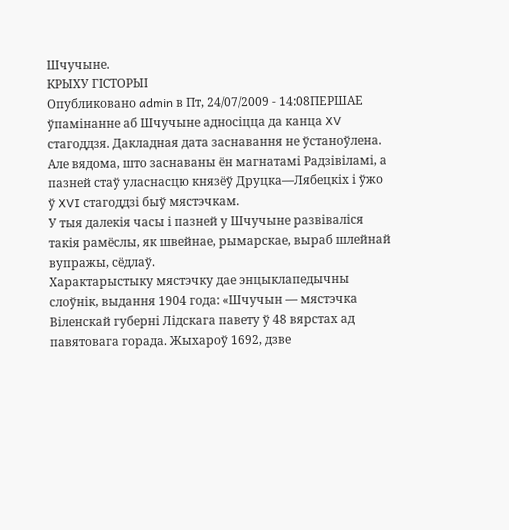Шчучыне.
КРЫХУ ГІСТОРЫІ
Опубликовано admin в Пт, 24/07/2009 - 14:08ПЕРШАЕ ўпамінанне аб Шчучыне адносіцца да канца XV стагоддзя. Дакладная дата заснавання не ўстаноўлена. Але вядома, што заснаваны ён магнатамі Радзівіламі, а пазней стаў уласнасцю князёў Друцка—Лябецкіх і ўжо ў XVI стагоддзі быў мястэчкам.
У тыя далекія часы і пазней у Шчучыне развіваліся такія рамёслы, як швейнае, рымарскае, выраб шлейнай вупражы, сёдлаў.
Характарыстыку мястэчку дае энцыклапедычны слоўнік, выдання 1904 года: «Шчучын — мястэчка Віленскай губерні Лідскага павету ў 48 вярстах ад павятовага горада. Жыхароў 1692, дзве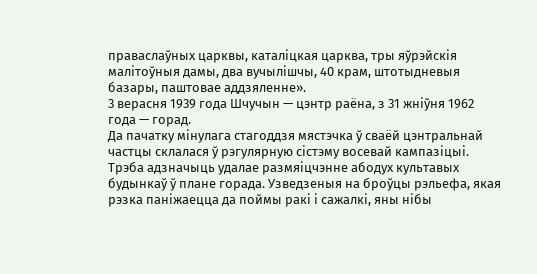праваслаўных царквы, каталіцкая царква, тры яўрэйскія малітоўныя дамы, два вучылішчы, 40 крам, штотыдневыя базары, паштовае аддзяленне».
3 верасня 1939 года Шчучын — цэнтр раёна, з 31 жніўня 1962 года — горад.
Да пачатку мінулага стагоддзя мястэчка ў сваёй цэнтральнай частцы склалася ў рэгулярную сістэму восевай кампазіцыі. Трэба адзначыць удалае размяіцчэнне абодух культавых будынкаў ў плане горада. Узведзеныя на броўцы рэльефа, якая рэзка паніжаецца да поймы ракі і сажалкі, яны нібы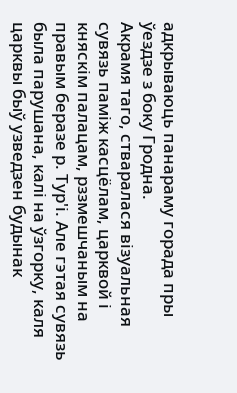адкрываюць панараму горада пры ўездзе з боку Гродна.
Акрамя таго, стваралася візуальная сувязь паміж касцёлам, царквой і княскім палацам, рззмешчаным на правым беразе р. Тур'і. Але гэтая сувязь была парушана, калі на ўзгорку, каля царквы быў узведзен будынак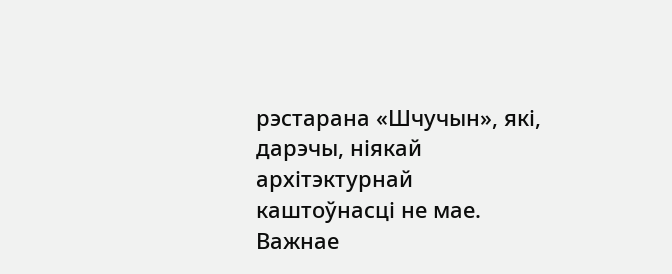рэстарана «Шчучын», які, дарэчы, ніякай архітэктурнай каштоўнасці не мае.
Важнае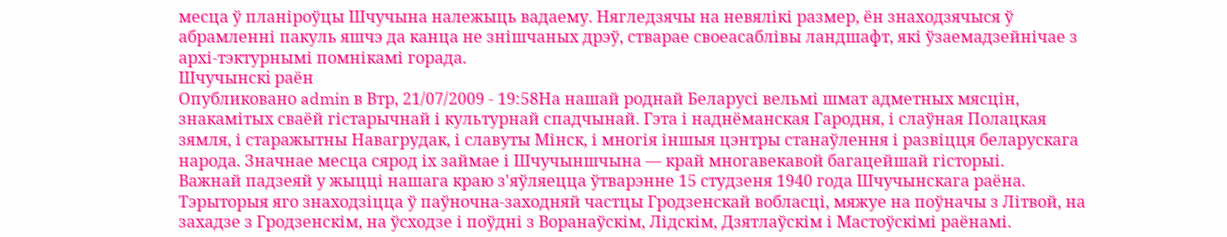месца ў планіроўцы Шчучына належыць вадаему. Нягледзячы на невялікі размер, ён знаходзячыся ў абрамленні пакуль яшчэ да канца не знішчаных дрэў, стварае своеасаблівы ландшафт, які ўзаемадзейнічае з архі-тэктурнымі помнікамі горада.
Шчучынскi раён
Опубликовано admin в Втр, 21/07/2009 - 19:58На нашай роднай Беларусі вельмі шмат адметных мясцін, знакамітых сваёй гістарычнай і культурнай спадчынай. Гэта і наднёманская Гародня, і слаўная Полацкая зямля, і старажытны Навагрудак, і славуты Мінск, і многія іншыя цэнтры станаўлення і развіцця беларускага народа. Значнае месца сярод іх займае і Шчучыншчына — край многавекавой багацейшай гісторыі.
Важнай падзеяй у жыцці нашага краю з'яўляецца ўтварэнне 15 студзеня 1940 года Шчучынскага раёна. Тэрыторыя яго знаходзіцца ў паўночна-заходняй частцы Гродзенскай вобласці, мяжуе на поўначы з Літвой, на захадзе з Гродзенскім, на ўсходзе і поўдні з Воранаўскім, Лідскім, Дзятлаўскім і Мастоўскімі раёнамі.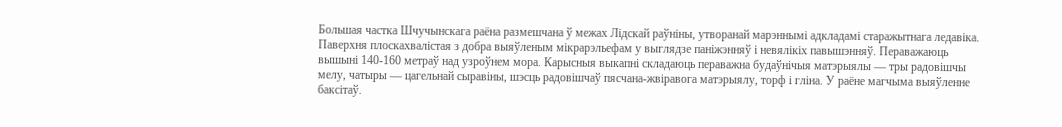Большая частка Шчучынскага раёна размешчана ў межах Лідскай раўніны, утворанай марэннымі адкладамі старажытнага ледавіка. Паверхня плоскахвалістая з добра выяўленым мікрарэльефам у выглядзе паніжэнняў і невялікіх павышэнняў. Пераважаюць вышыні 140-160 метраў над узроўнем мора. Карысныя выкапні складаюць пераважна будаўнічыя матэрыялы — тры радовішчы мелу, чатыры — цагельнай сыравіны, шэсць радовішчаў пясчана-жвіравога матэрыялу, торф і гліна. У раёне магчыма выяўленне баксітаў.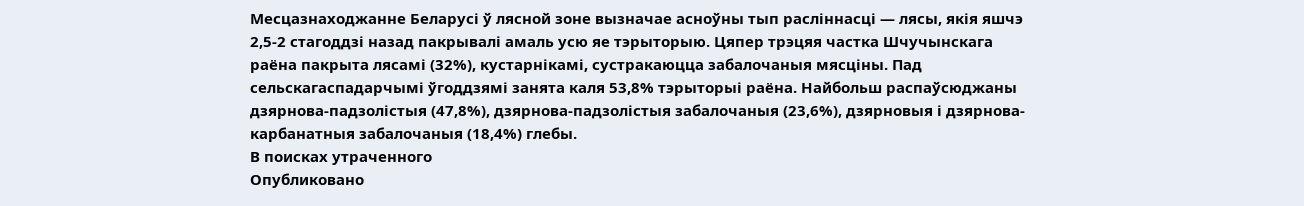Месцазнаходжанне Беларусі ў лясной зоне вызначае асноўны тып расліннасці — лясы, якія яшчэ 2,5-2 стагоддзі назад пакрывалі амаль усю яе тэрыторыю. Цяпер трэцяя частка Шчучынскага раёна пакрыта лясамі (32%), кустарнікамі, сустракаюцца забалочаныя мясціны. Пад сельскагаспадарчымі ўгоддзямі занята каля 53,8% тэрыторыі раёна. Найбольш распаўсюджаны дзярнова-падзолістыя (47,8%), дзярнова-падзолістыя забалочаныя (23,6%), дзярновыя і дзярнова-карбанатныя забалочаныя (18,4%) глебы.
В поисках утраченного
Опубликовано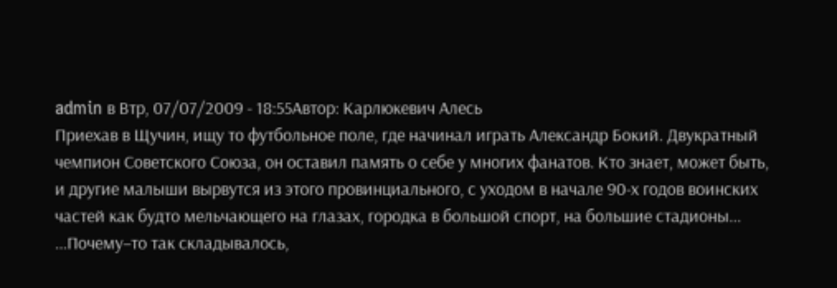admin в Втр, 07/07/2009 - 18:55Автор: Карлюкевич Алесь
Приехав в Щучин, ищу то футбольное поле, где начинал играть Александр Бокий. Двукратный чемпион Советского Союза, он оставил память о себе у многих фанатов. Кто знает, может быть, и другие малыши вырвутся из этого провинциального, с уходом в начале 90-х годов воинских частей как будто мельчающего на глазах, городка в большой спорт, на большие стадионы...
...Почему–то так складывалось,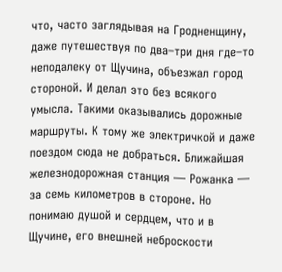что, часто заглядывая на Гродненщину, даже путешествуя по два–три дня где–то неподалеку от Щучина, объезжал город стороной. И делал это без всякого умысла. Такими оказывались дорожные маршруты. К тому же электричкой и даже поездом сюда не добраться. Ближайшая железнодорожная станция — Рожанка — за семь километров в стороне. Но понимаю душой и сердцем, что и в Щучине, его внешней неброскости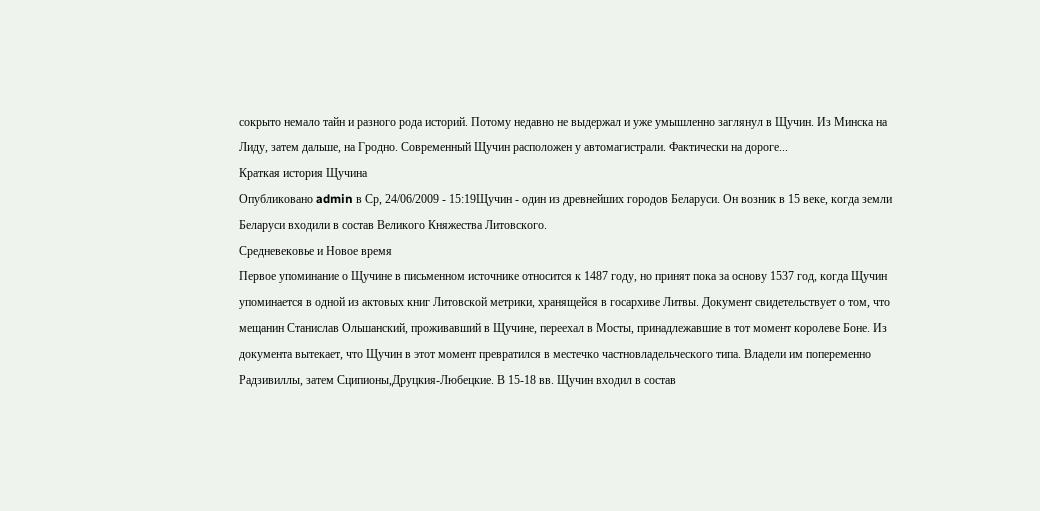сокрыто немало тайн и разного рода историй. Потому недавно не выдержал и уже умышленно заглянул в Щучин. Из Минска на Лиду, затем дальше, на Гродно. Современный Щучин расположен у автомагистрали. Фактически на дороге...
Краткая история Щучина
Опубликовано admin в Ср, 24/06/2009 - 15:19Щучин - один из древнейших городов Беларуси. Он возник в 15 веке, когда земли Беларуси входили в состав Великого Княжества Литовского.
Средневековье и Новое время
Первое упоминание о Щучине в письменном источнике относится к 1487 году, но принят пока за основу 1537 год, когда Щучин упоминается в одной из актовых книг Литовской метрики, хранящейся в госархиве Литвы. Документ свидетельствует о том, что мещанин Станислав Ольшанский, проживавший в Щучине, переехал в Мосты, принадлежавшие в тот момент королеве Боне. Из документа вытекает, что Щучин в этот момент превратился в местечко частновладельческого типа. Владели им попеременно Радзивиллы, затем Сципионы,Друцкия-Любецкие. В 15-18 вв. Щучин входил в состав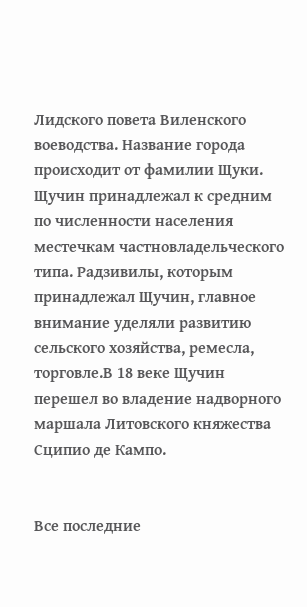Лидского повета Виленского воеводства. Название города происходит от фамилии Щуки. Щучин принадлежал к средним по численности населения местечкам частновладельческого типа. Радзивилы, которым принадлежал Щучин, главное внимание уделяли развитию сельского хозяйства, ремесла, торговле.В 18 веке Щучин перешел во владение надворного маршала Литовского княжества Сципио де Кампо.


Все последние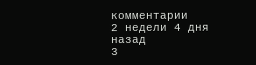комментарии
2 недели 4 дня назад
3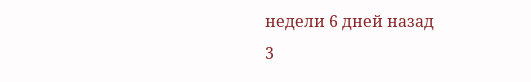недели 6 дней назад
3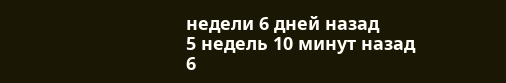недели 6 дней назад
5 недель 10 минут назад
6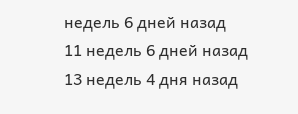недель 6 дней назад
11 недель 6 дней назад
13 недель 4 дня назад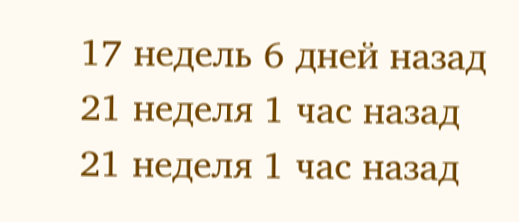17 недель 6 дней назад
21 неделя 1 час назад
21 неделя 1 час назад